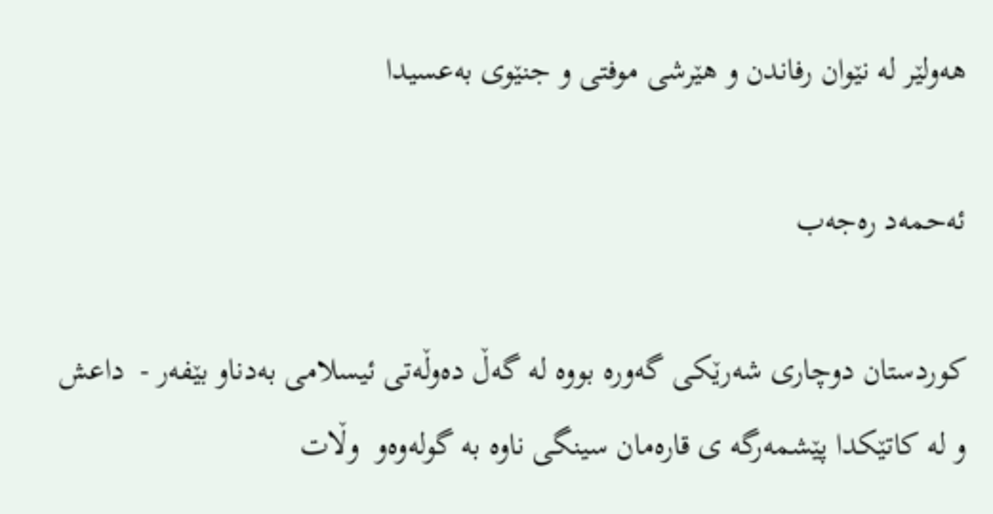هه‌ولێر له‌ نێوان رفاندن و هێرشی موفتی و جنێوی به‌عسیدا

ئه‌حمه‌د ره‌جه‌ب

كوردستان دوچاری شه‌رێكی گه‌وره‌ بووه‌ له‌ گه‌ڵ ده‌وڵه‌تی ئیسلامی به‌دناو بێفه‌ر -  داعش  و لە كاتێكدا پێشمەرگە ی قاره‌مان سینگی ناوە بە گولەوه‌و  وڵات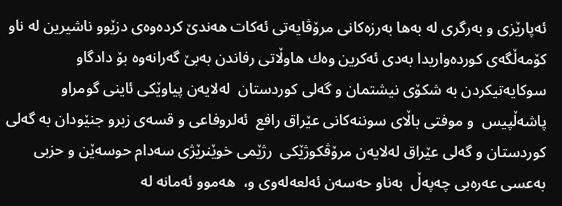ئه‌پارێزی و به‌رگری له‌ به‌ها به‌رزه‌كانی مرۆڤایه‌تی ئه‌كات هه‌ندێ كرده‌وه‌ی دزێوو ناشیرین له‌ ناو كۆمه‌ڵگه‌ی كورده‌واریدا به‌دی ئه‌كرین وه‌ك هاوڵاتی رفاندن به‌بێ گه‌رانه‌وه‌ بۆ دادگاو سوكایه‌تیكردن به ‌شكۆی نیشتمان و گه‌لی كوردستان  له‌لایه‌ن پیاوێكی ئاینی گومراو پاشه‌ڵپیس  و موفتی باڵای سوننه‌كانی عێراق رافع  ئه‌لروفاعی و قسه‌ی زبرو جنێودان به‌ گه‌لی كوردستان و گه‌لی عێراق له‌لایه‌ن مرۆڤكوژێكی  رژێمی خوێنرێژی سه‌دام حوسه‌ێن و حزبی به‌عسی عه‌ره‌بی چه‌په‌ڵ  به‌ناو حه‌سه‌ن ئه‌لعه‌له‌وی و،  هه‌موو ئه‌مانه‌ له‌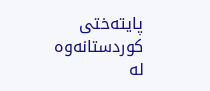پایته‌ختی كوردستانه‌وه‌ له‌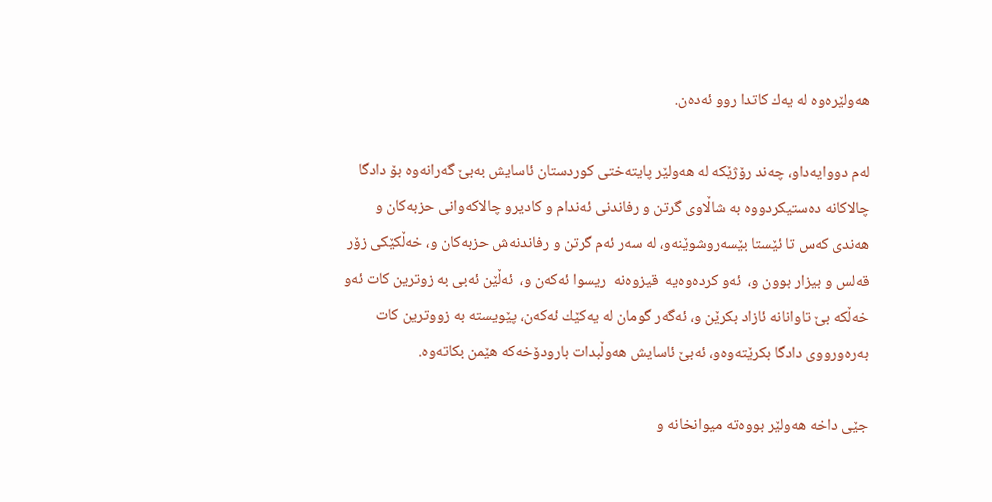هه‌ولێره‌وه‌ له‌ یه‌ك كاتدا روو ئه‌ده‌ن.

له‌م دووایه‌داو، چه‌ند رۆژێكه‌ له‌ هه‌ولێر پایته‌ختی كوردستان ئاسایش به‌بێ گه‌رانه‌وه‌ بۆ دادگا چالاكانه‌ ده‌ستیكردووه‌ به‌ شاڵاوی گرتن و رفاندنی ئه‌ندام و كادیرو چالاكه‌وانی حزبه‌كان و هه‌ندی كه‌س تا ئێستا بێسه‌روشوێنه‌و، له‌ سه‌ر ئه‌م گرتن و رفاندنه‌ش حزبه‌كان و، خه‌ڵكێكی زۆر قه‌لس و بیزار بوون و،  ئه‌و كرده‌وه‌یه  قیزوه‌نه‌ ‌ ریسوا ئه‌كه‌ن ‌و،  ئه‌ڵێن ئه‌بی به‌ زوترین كات ئه‌و خه‌ڵكه‌ بێ تاوانانه‌ ئازاد بكرێن و، ئه‌گه‌ر گومان له‌ یه‌كێك ئه‌كه‌ن، پێویسته‌ به‌ زووترین كات به‌ره‌ورووی دادگا بكرێته‌وه‌و، ئه‌بێ ئاسایش هه‌وڵبدات بارودۆخه‌كه‌ هێمن بكاته‌وه‌.

جێی داخه‌ هه‌ولێر بووه‌ته‌ میوانخانه‌ و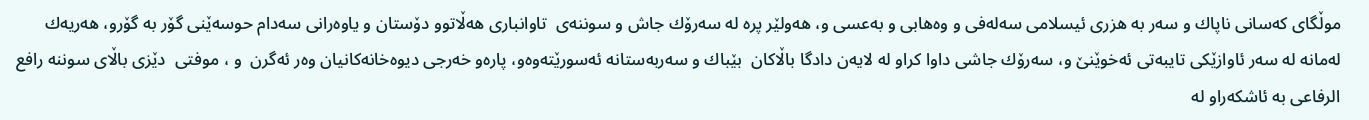موڵگای كه‌سانی ناپاك و سه‌ر به‌ هزری ئیسلامی سه‌له‌فی و وه‌هابی و به‌عسی و، هه‌ولێر پره‌ له‌ سه‌رۆك جاش و سوننه‌ی‌  تاوانباری هه‌ڵاتوو دۆستان و یاوه‌رانی سه‌دام حوسه‌ێنی گۆر به‌ گۆرو، هه‌ریه‌ك له‌مانه‌ له‌ سه‌ر ئاوازێكی تایبه‌تی ئه‌خوێنێ و، سه‌رۆك جاشی داوا كراو له‌ لایه‌ن دادگا باڵاكان  بێباك و سه‌ربه‌ستانه‌ ئه‌سورێته‌وه‌‌و، پاره‌و خه‌رجی دیوه‌خانه‌كانیان وه‌ر ئه‌گرن  و ، موفتی  دێزی باڵای سوننه‌ رافع الرفاعی به‌ ئاشكه‌راو له‌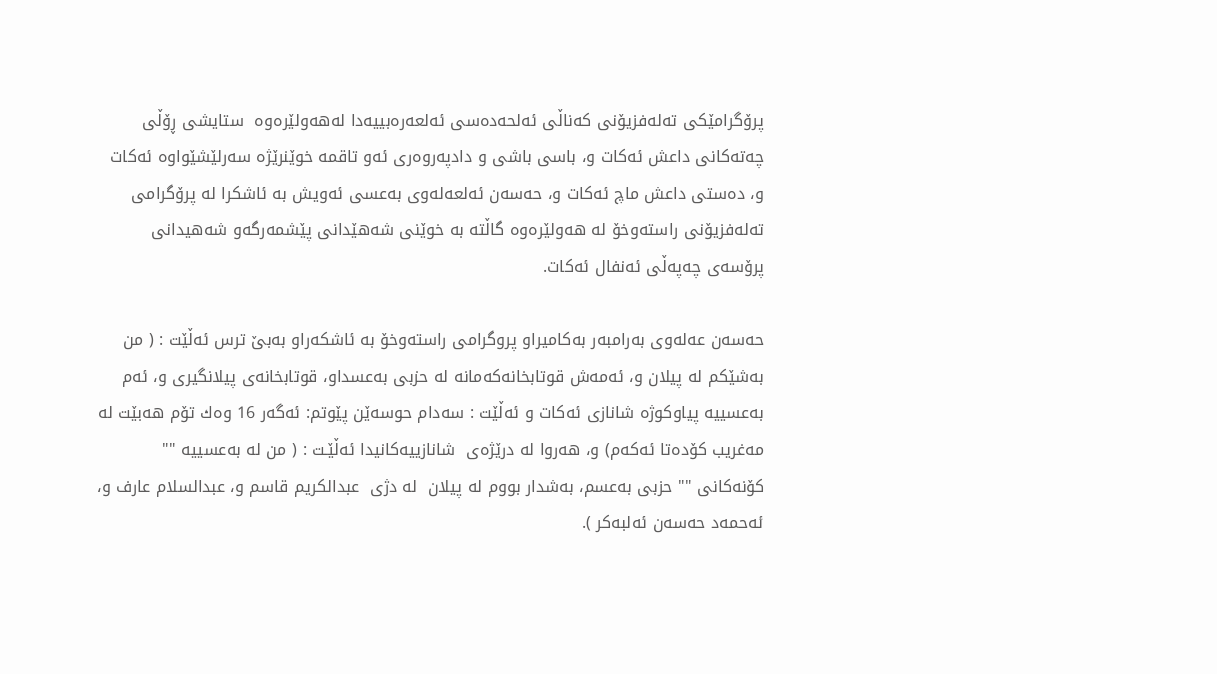پرۆگرامێكی ته‌له‌فزیۆنی كه‌ناڵی ئه‌لحه‌ده‌سی ئه‌لعه‌ره‌بییه‌دا‌ لەھەولێرەوە  ستایشی ڕۆڵی چەتەکانی داعش ئه‌كات و، باسی باشی و دادپه‌روه‌ری ئه‌و تاقمه‌ خوێنرێژه‌ سه‌رلێشێواوه ‌ئه‌كات و، ده‌ستی داعش ماچ ئه‌كات و، حه‌سه‌ن ئه‌لعه‌له‌وی به‌عسی ئه‌ویش به‌ ئاشكرا له‌ پرۆگرامی ته‌له‌فزیۆنی راسته‌وخۆ له‌ هه‌ولێره‌وه‌ گاڵته‌ به‌ خوێنی شه‌هێدانی پێشمه‌رگه‌و شه‌هیدانی پرۆسه‌ی چه‌په‌ڵی ئه‌نفال ئه‌كات.

حه‌سه‌ن عه‌له‌وی به‌رامبه‌ر به‌كامیراو پروگرامی راسته‌وخۆ به‌ ئاشكه‌راو به‌بێ ترس ئه‌ڵێت : ( من به‌شێكم له‌ پیلان و، ئه‌مه‌ش قوتابخانه‌كه‌مانه‌ له‌ حزبی به‌عسداو، قوتابخانه‌ی پیلانگیری و، ئه‌م به‌عسییه‌ پیاوكوژه‌ شانازی ئه‌كات و ئه‌ڵێت : سه‌دام حوسه‌ێن پێوتم: ئه‌گه‌ر 16 وه‌ك تۆم هه‌بێت له‌ مه‌غریب كۆده‌تا ئه‌كه‌م) و، هه‌روا له‌ درێژه‌ی  شانازییه‌كانیدا ئه‌ڵێـت : ( من له‌ به‌عسییه‌ "" كۆنه‌كانی "" حزبی به‌عسم، به‌شدار بووم له‌ پیلان  له‌ دژی  عبدالكریم قاسم و، عبدالسلام عارف و، ئه‌حمه‌د حه‌سه‌ن ئه‌لبه‌كر ).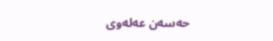حه‌سه‌ن عه‌له‌وی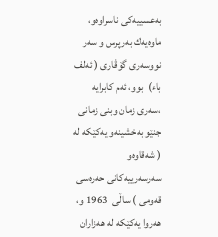به‌عسییه‌كی ناسراوه‌و، ماوه‌یه‌ك به‌رپرس و سه‌ر نووسه‌ری گۆڤاری ( ئه‌لف باء)  بوو، ئه‌م كابرایه‌ ،سه‌ری زمان وبنی زمانی جنێو به‌خشینه‌و یه‌كێكه‌ له‌ ( شه‌قاوه‌و سه‌رسه‌رییه‌كانی حه‌ره‌سی قه‌ومی ) ساڵی  1963 و، هه‌روا یه‌كێكه‌ له‌ هه‌زاران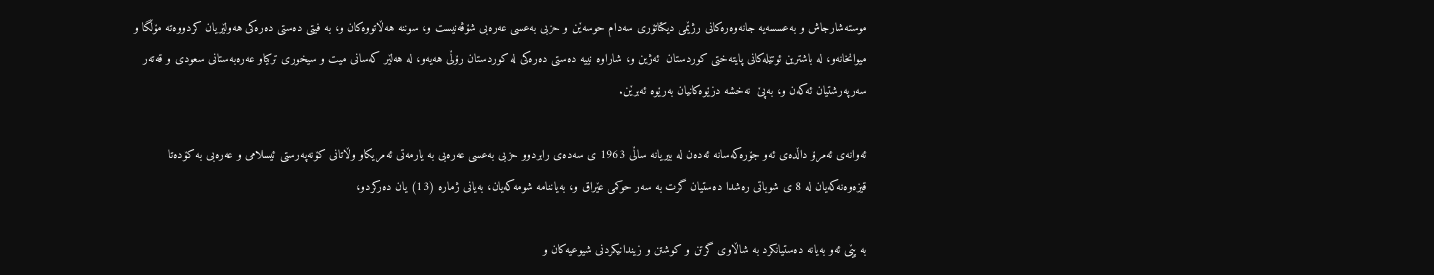موسته‌شارجاش و به‌عسسه‌یه‌ جانه‌وه‌ره‌كانی رژێمی دیكتاتۆری سه‌دام حوسه‌ێن و حزبی به‌عسی عه‌ره‌بی شۆڤه‌نیست و، سوننه‌ هه‌ڵاتووه‌كان و، به فیتی ده‌ستی ده‌ره‌كی هه‌ولێریان كردووه‌ته‌ مۆڵگا و میوانخانه‌و، له‌ باشترین ئوتێله‌كانی پایته‌ختی كوردستان  ئه‌ژین و، شاراوه‌ نییه‌ ده‌ستی ده‌ره‌كی له‌ كوردستان رۆڵی هه‌یه‌و، له‌ هه‌لێر كه‌سانی میت و سیخوری تركیاو عه‌ره‌به‌ستانی سعودی و قه‌ته‌ر سه‌رپه‌رشتیان ئه‌كه‌ن و، به‌پێ  نه‌خشه‌ دزێوه‌كانیان به‌رێوه‌ ئه‌برێن.

ئه‌وانه‌ی ئه‌مرۆ داڵده‌ی ئه‌و جۆره‌كه‌سانه‌ ئه‌ده‌ن له‌ بیریانه‌ ساڵی 1963 ی سه‌ده‌ی رابردوو حزبی به‌عسی عه‌ره‌بی به‌ یارمه‌تی ئه‌مریكاو وڵاتانی كۆنه‌په‌رستی ئیسلامی و عه‌ره‌بی به‌ كۆده‌تا قیزه‌وه‌نه‌كه‌یان له‌ 8 ی شوباتی ره‌شدا ده‌ستیان گرت به‌ سه‌ر حوكمی عێراق و، به‌یاننامه‌ شومه‌كه‌یان، به‌یانی ژماره‌ (13) یان ده‌ركردو،

به‌ پێی ئه‌و به‌یانه‌ ده‌ستیانكرد به‌ شاڵاوی گرتن و كوشتن و زیندانیكردنی شیوعیه‌كان و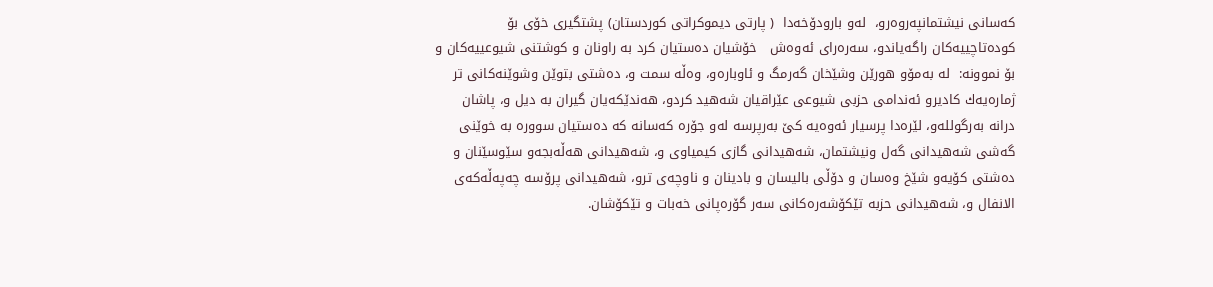كه‌سانی نیشتمانپه‌روه‌رو،  له‌و بارودۆخه‌دا  ( پارتی دیموكراتی كوردستان) پشتگیری خۆی بۆ كوده‌تاچییه‌كان راگه‌یاندو، سه‌ره‌رای ئه‌وه‌ش   خۆشیان ده‌ستیان كرد به‌ راونان و كوشتنی شیوعییه‌كان و بۆ نموونه‌:  له‌ به‌مۆو هورێن وشێخان گه‌رمگ و ئاوباره‌و، وه‌ڵه‌ سمت و، ده‌شتی بتوێن وشوێنه‌كانی تر ژماره‌یه‌ك كادیرو ئه‌ندامی حزبی شیوعی عێراقیان شه‌هید كردو، هه‌ندێكه‌یان گیران به‌ دیل و، پاشان درانه‌ به‌رگولله‌و، لێره‌دا پرسیار ئه‌وه‌یه‌ كێ به‌رپرسه‌ له‌و جۆره‌ كه‌سانه‌ كه‌ ده‌ستیان سووره‌ به‌ خوێنی گه‌شی شه‌هیدانی گه‌ل ونیشتمان، شه‌هیدانی گازی كیمیاوی و، شه‌هیدانی هه‌ڵه‌بجه‌و سێوسێنان و ده‌شتی كۆیه‌و شێخ وه‌سان و دۆڵی بالیسان و بادینان و ناوچه‌ی ترو، شه‌هیدانی پرۆسه‌ چه‌په‌ڵه‌كه‌ی الانفال و، شه‌هیدانی حزبه‌ تێكۆشه‌ره‌كانی سه‌ر گۆره‌پانی خه‌بات و تێكۆشان.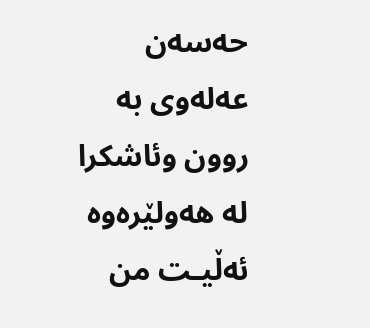حه‌سه‌ن عه‌له‌وی به‌ روون وئاشكرا له‌ هه‌ولێره‌وه‌ ئه‌ڵیـت من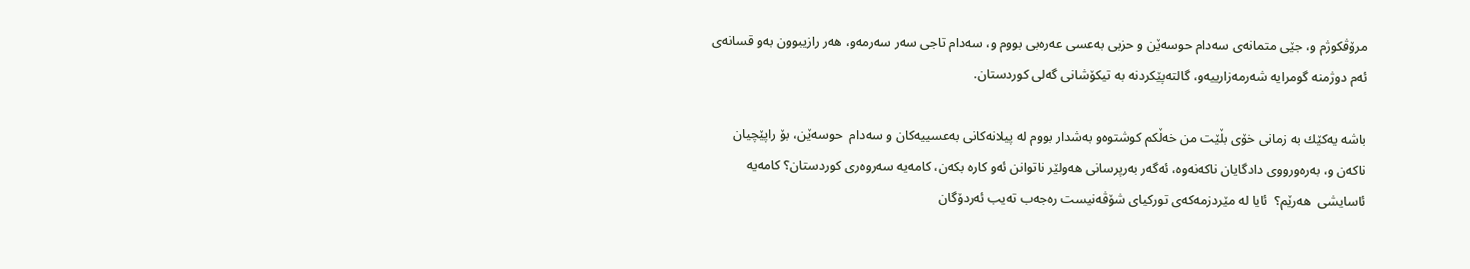مرۆڤكوژم و، جێی متمانه‌ی سه‌دام حوسه‌ێن و حزبی به‌عسی عه‌ره‌بی بووم و، سه‌دام تاجی سه‌ر سه‌رمه‌و، هه‌ر رازیبوون به‌و قسانه‌ی ئه‌م دوژمنه‌ گومرایه‌ شه‌رمه‌زارییه‌و، گالته‌پێكردنه‌ به‌ تیكۆشانی گه‌لی كوردستان.

باشه‌ یه‌كێك به‌ زمانی خۆی بڵێت من خه‌ڵكم كوشتوه‌و به‌شدار بووم له‌ پیلانه‌كانی به‌عسییه‌كان و سه‌دام  حوسه‌ێن، بۆ راپێچیان ناكه‌ن و، به‌ره‌ورووی دادگایان ناكه‌نه‌وه‌، ئه‌گه‌ر به‌رپرسانی هه‌ولێر ناتوانن ئه‌و كاره‌ بكه‌ن، كامه‌یه‌ سه‌روه‌ری كوردستان؟ كامه‌یه‌ ئاسایشی  هه‌رێم؟  ئایا له‌ مێردزمه‌كه‌ی توركیای شۆڤه‌نیست ره‌جه‌ب ته‌یب ئه‌ردۆگان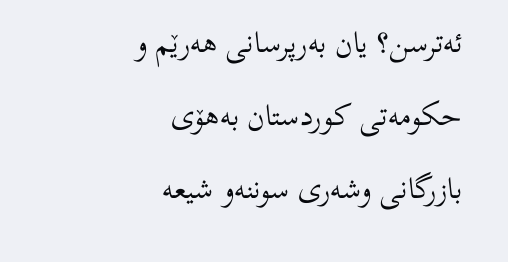ئه‌ترسن؟ یان به‌رپرسانی هه‌رێم و حكومه‌تی كوردستان به‌هۆی بازرگانی وشه‌ری سوننه‌و شیعه‌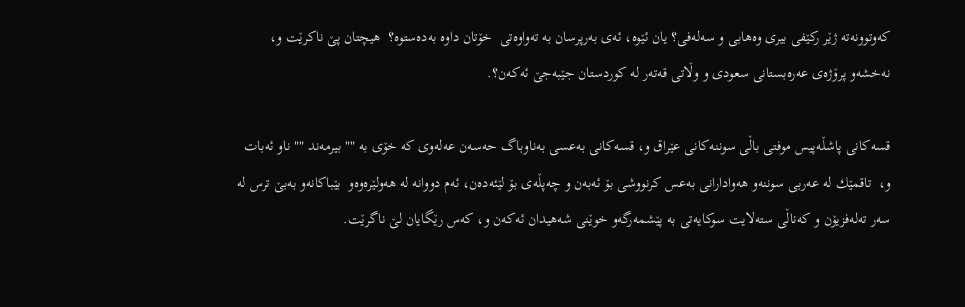كه‌وتوونه‌ته‌ ژێر ركێفی بیری وه‌هابی و سه‌له‌فی؟ یان ئێوه‌، ئه‌ی به‌رپرسان به‌ ته‌واوه‌تی  خۆتان داوه‌ به‌ده‌ستوه‌؟  هیچتان پێ ناكرێت و، نه‌خشه‌و پرۆژه‌ی عه‌ره‌بستانی سعودی و وڵاتی قه‌ته‌ر له‌ كوردستان جێبه‌جێ ئه‌كه‌ن؟.

قسه‌كانی پاشڵه‌پیس موفتی باڵی سوننه‌كانی عێراق و، قسه‌كانی به‌عسی به‌ناوباگ حه‌سه‌ن عه‌له‌وی كه‌ خۆی به‌ "" بیرمه‌ند "" ناو ئه‌بات و،  تاقمێك له‌ عه‌ربی سوننه‌و هه‌وادارانی به‌عس كرنووشی بۆ ئه‌به‌ن و چه‌پڵه‌ی بۆ لێئه‌ده‌ن، ئه‌م دووانه‌ له‌ هه‌ولێره‌وه‌و  بێباكانه‌و به‌بێ ترس له‌ سه‌ر ته‌له‌فزیۆن و كه‌ناڵی سته‌لایت سوكایه‌تی به‌ پێشمه‌رگه‌و خوێنی شه‌هیدان ئه‌كه‌ن و، كه‌س رێگایان لێ ناگرێت.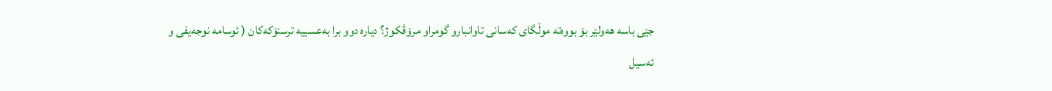جێی باسه‌ هه‌ولێر بۆ بووه‌ته‌ موڵگای كه‌سانی تاوانبارو گومراو مرۆڤكوژ؟ دیاره‌ دوو برا به‌عسییه‌ ترسنۆكه‌كان ( ئوسامه‌ نوجه‌یفی و ئه‌سیل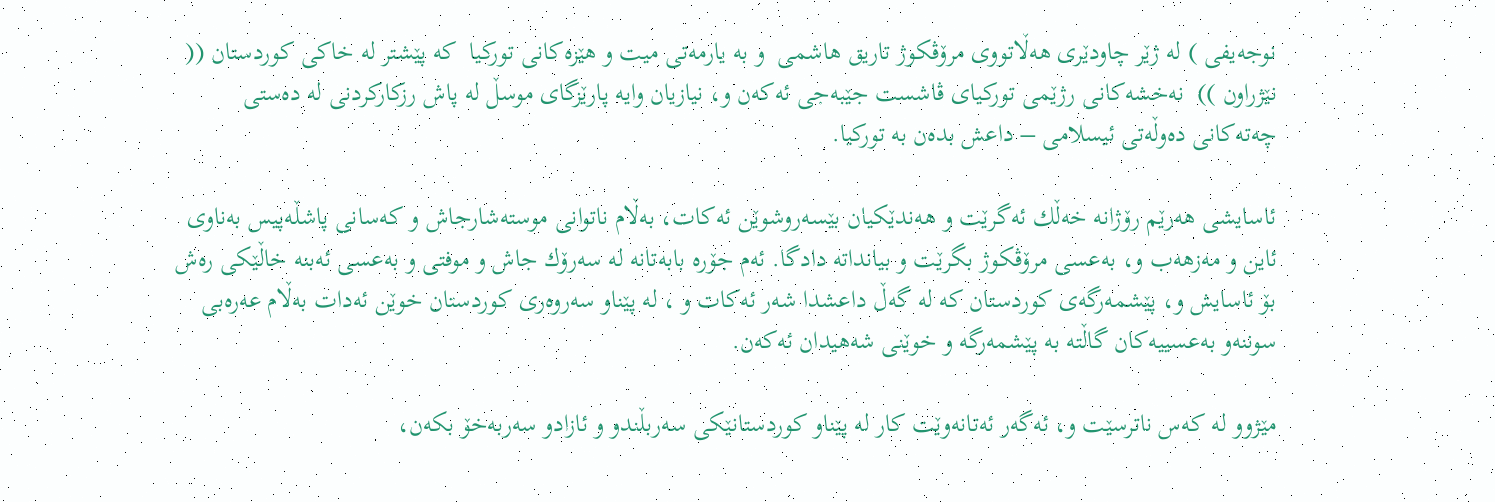نوجه‌یفی ) له‌ ژێر چاودێری هه‌ڵاتووی مرۆڤكوژ تاریق هاشمی  و به‌ یارمه‌تی میت و هێزه‌كانی توركیا  كه‌ پێشتر له‌ خاكی كوردستان (( نێژراون ))  نه‌خشه‌كانی رژێمی توركیای ڤاشست جێبه‌جی ئه‌كه‌ن و، نیازیان وایه‌ پارێزگای موسڵ له‌ پاش رزكاركردنی له‌ ده‌ستی چه‌ته‌كانی ده‌وڵه‌تی ئیسلامی – داعش بده‌ن به‌ توركیا.

ئاسایشی هه‌رێم رۆژانه‌ خه‌ڵك ئه‌گرێت و هه‌ندێكیان بێسه‌روشوێن ئه‌كات، به‌ڵام ناتوانی موسته‌شارجاش و كه‌سانی پاشڵه‌پیس به‌ناوی ئاین و مه‌زهه‌ب و، به‌عسی مرۆڤكوژ بگرێت و بیانداته‌ دادگا. ئه‌م جۆره‌ بابه‌تانه‌ له‌ سه‌رۆك جاش و موفتی و به‌عسی ئه‌بنه‌ خاڵێكی ره‌ش بۆ ئاسایش و، پێشمه‌رگه‌ی كوردستان كه‌ له‌ گه‌ڵ داعشدا شه‌ر ئه‌كات و ، له‌ پێناو سه‌روه‌ری كوردستان خوێن ئه‌دات به‌ڵام عه‌ره‌بی سوننه‌و به‌عسییه‌كان گاڵته‌ به‌ پێشمه‌رگه‌ و خوێنی شه‌هیدان ئه‌كه‌ن.

مێژوو له‌ كه‌س ناترسێت و، ئه‌گه‌ر ئه‌تانه‌وێت كار له‌ پێناو كوردستانێكی سه‌ربڵندو و ئازادو سه‌ربه‌خۆ بكه‌ن،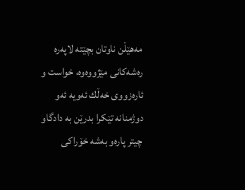مه‌هێڵن ناوتان بچێته‌ لاپه‌ره‌ ره‌شه‌كانی مێژووه‌وه‌، خواست و ئاره‌زووی خه‌ڵك ئه‌ویه‌ ئه‌و دوژمنانه‌ تێكرا بدرێن به‌ دادگاو چیتر پاره‌و به‌شه‌ خۆراكی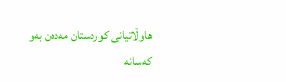هاوڵاتیانی كوردستان مه‌ده‌ن به‌و كه‌سانه‌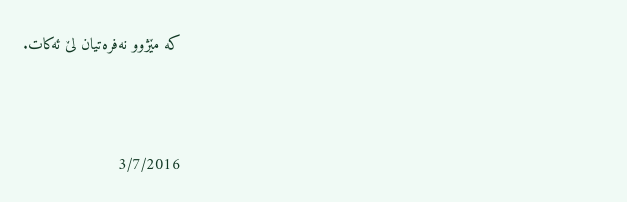كه‌ مێژوو نه‌فره‌تیان لێ ئه‌كات.



3/7/2016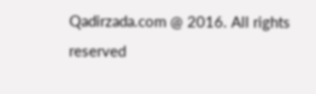Qadirzada.com @ 2016. All rights reserved